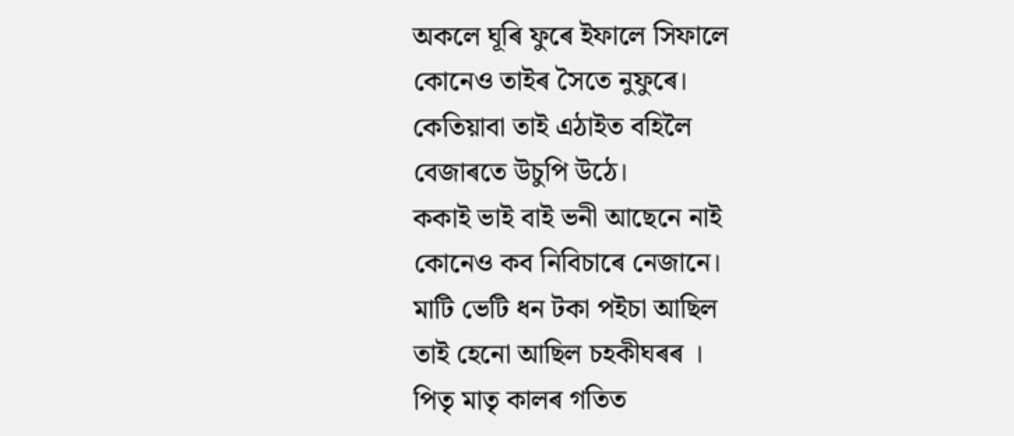অকলে ঘূৰি ফুৰে ইফালে সিফালে
কোনেও তাইৰ সৈতে নুফুৰে।
কেতিয়াবা তাই এঠাইত বহিলৈ
বেজাৰতে উচুপি উঠে।
ককাই ভাই বাই ভনী আছেনে নাই
কোনেও কব নিবিচাৰে নেজানে।
মাটি ভেটি ধন টকা পইচা আছিল
তাই হেনো আছিল চহকীঘৰৰ ।
পিতৃ মাতৃ কালৰ গতিত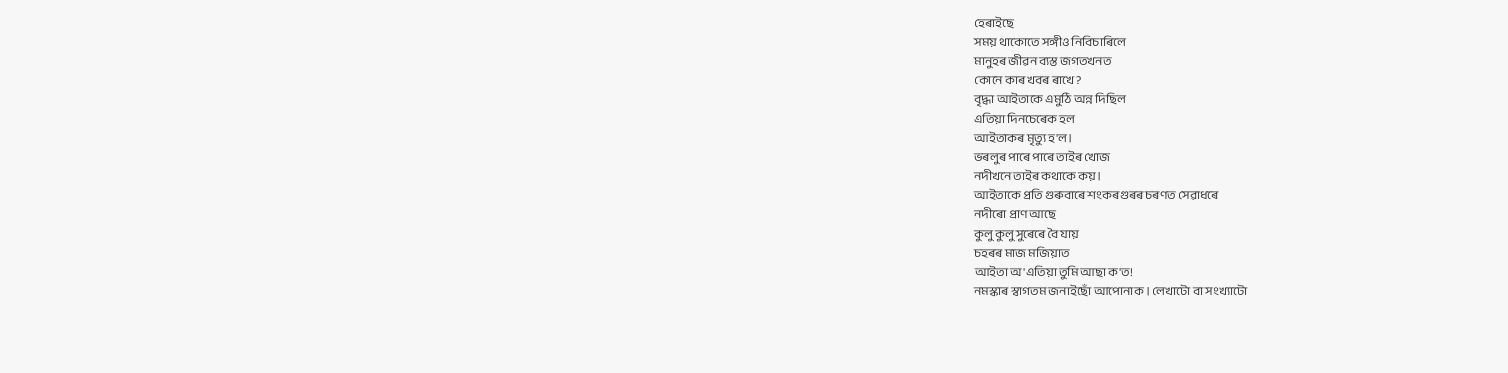হেৰাইছে
সময় থাকোতে সঙ্গীও নিবিচাৰিলে
মানুহৰ জীৱন ব্যস্ত জগতখনত
কোনে কাৰ খবৰ ৰাখে?
বৃদ্ধা আইতাকে এমুঠি অন্ন দিছিল
এতিয়া দিনচেৰেক হল
আইতাকৰ মৃত্যু হ'ল।
ভৰলুৰ পাৰে পাৰে তাইৰ খোজ
নদীখনে তাইৰ কথাকে কয়।
আইতাকে প্ৰতি গুৰুবাৰে শংকৰগুৰৰ চৰণত সেৱাধৰে
নদীৰো প্ৰাণ আছে
কুলু কুলু সুৰেৰে বৈ যায়
চহৰৰ মাজ মজিয়াত
আইতা অ'এতিয়া তুমি আছা ক'ত!
নমস্কাৰ স্বাগতম জনাইছোঁ আপোনাক । লেখাটো বা সংখ্যাটো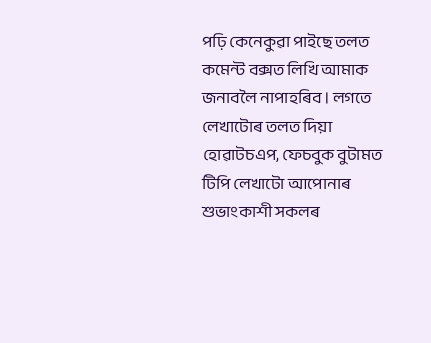পঢ়ি কেনেকুৱা পাইছে তলত কমেন্ট বক্সত লিখি আমাক জনাবলৈ নাপাহৰিব । লগতে লেখাটোৰ তলত দিয়া হোৱাটচএপ, ফেচবুক বুটামত টিপি লেখাটো আপোনাৰ শুভাংকাশী সকলৰ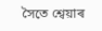সৈতে শ্বেয়াৰ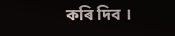কৰি দিব ।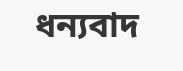ধন্যবাদ